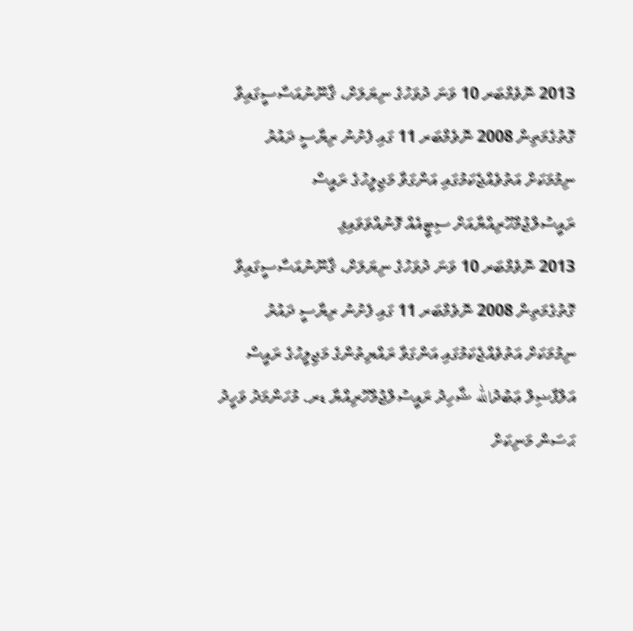2013 ނޮވެމްބަރ 10 ވަނަ ދުވަހުގެ ނިޔަލަށް، ޤާނޫނުއަސާސީގައިވާ ގޮތުގެމަތިން 2008 ނޮވެމްބަރ 11 ގައި ފެށުނު ރިޔާސީ ދައުރު ނިމުމަކަށް އަތުވެއްޖެކަމުގައި އަންގަވާ މަޖިލީހުގެ ރައީސް ރައީސުލްޖުމްހޫރިއްޔާއަށް ސިޓީއެއް ފޮނުއްވަވައިފި
2013 ނޮވެމްބަރ 10 ވަނަ ދުވަހުގެ ނިޔަލަށް، ޤާނޫނުއަސާސީގައިވާ ގޮތުގެމަތިން 2008 ނޮވެމްބަރ 11 ގައި ފެށުނު ރިޔާސީ ދައުރު ނިމުމަކަށް އަތުވެއްޖެކަމުގައި އަންގަވާ ރައްޔިތުންގެ މަޖިލީހުގެ ރައީސް އަލްފާޟިލް ޢަބުދުالله ޝާހިދު ރައީސުލްޖުމްހޫރިއްޔާ ޑރ. މުހަންމަދު ވަހީދު ޙަސަން މަނިކަށް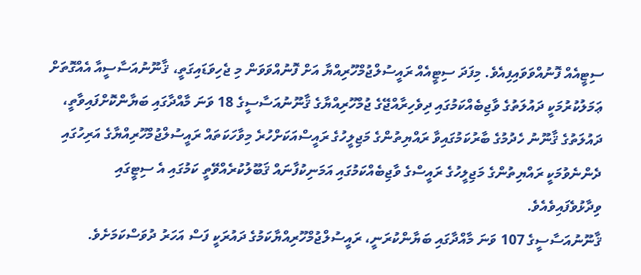ސިޓީއެއް ފޮނުއްވަވައިފިއެވެ. މިފަދަ ސިޓީއެއް ރައީސުލްޖުމްހޫރިއްޔާ އަށް ފޮނުއްވަވަން މި ޖެހިވަޑައިގަތީ، ޤާނޫނުއަސާސީއާ އެއްގޮތަށް ޢަމަލުކުރުމަކީ ދައުލަތުގެ ވާޖިބެއްކަމުގައި ދިވެހިރާއްޖޭގެ ޖުމްހޫރިއްޔާގެ ޤާނޫނުއަސާސީގެ 18 ވަނަ މާއްދާގައި ބަޔާންކޮށްފައިވާތީ، ދައުލަތުގެ ޤާނޫނު ހެދުމުގެ ބާރުކަމުގައިވާ ރައްޔިތުންގެ މަޖިލީހުގެ ރައީސްއަކަށްހުރެ މިވާހަކަތައް ރައީސުލްޖުމްހޫރިއްޔާގެ އަރިހުގައި ދެންނެވުމަކީ ރައްޔިތުންގެ މަޖިލީހުގެ ރައީސްގެ ވާޖިބެއްކަމުގައި އަމަނިކުފާނައް ޤަބޫލުކުރެއްވޭތީ ކަމުގައި އެ ސިޓީގައި ވިދާޅުވެފައިވެއެވެ.
ޤާނޫނުއަސާސީގެ 107 ވަނަ މާއްދާގައި ބަޔާންކުރަނީ، ރައީސުލްޖުމްހޫރިއްޔާކަމުގެ ދައުރަކީ ފަސް އަހަރު ދުވަސްކަމަށެވެ.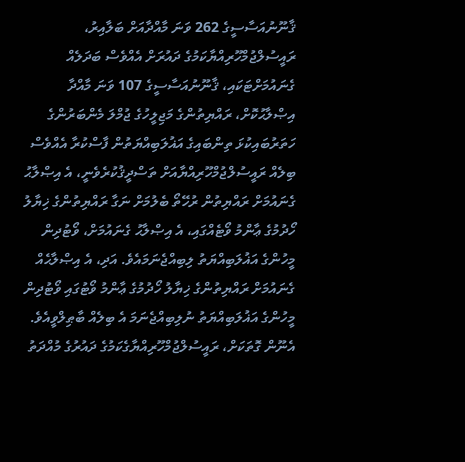ޤާނޫނުއަސާސީގެ 262 ވަނަ މާއްދާއަށް ބަލާއިރު، ރައީސުލްޖުމްހޫރިއްޔާކަމުގެ ދައުރަށް އެއްވެސް ބަދަލެއް ގެނައުމަށްޓަކައި، ޤާނޫނުއަސާސީގެ 107 ވަނަ މާއްދާ އިޞްލާޙުކޮށް، ރައްޔިތުންގެ މަޖިލީހުގެ ޖުމްލަ މެންބަރުންގެ ހަތަރުބައިކުޅަ ތިންބައިގެ އަޣުލަބިއްޔަތުން ފާސްކުރާ އެއްވެސް ބިލެއް ރައީސުލްޖުމްހޫރިއްޔާއަށް ތަސްދީޤުކުރެވެނީ، އެ އިޞްލާޙު ގެނައުމަށް ރައްޔިތުން ރުހޭތޯ ބެލުމަށް ނަގާ ރައްޔިތުންގެ ޚިޔާލު ހޯދުމުގެ ޢާންމު ވޯޓެއްގައި، އެ އިޞްލާޙު ގެނައުމަށް، ވޯޓުދިން މީހުންގެ އަޣުލަބިއްޔަތު ލިބިއްޖެނަމައެވެ. އަދި، އެ އިޞްލާޙެއް ގެނައުމަށް ރައްޔިތުންގެ ޚިޔާލު ހޯދުމުގެ ޢާންމު ވޯޓުގައި ވޯޓުދިން މީހުންގެ އަޣުލަބިއްޔަތު ނުލިބިއްޖެނަމަ އެ ބިލެއް ބާޠިލްވީއެވެ. އެނޫން ގޮތަކަށް، ރައީސުލްޖުމްހޫރިއްޔާގެކަމުގެ ދައުރުގެ މުއްދަތު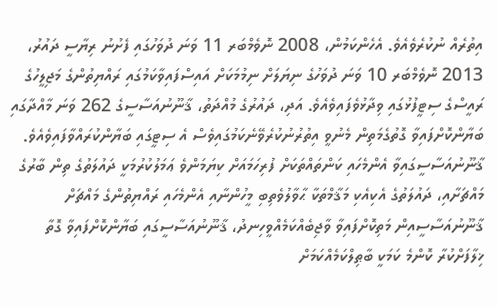އިތުރެއް ނުކުރެވެއެވެ. އެހެންކަމުން، 2008 ނޮވެމްބަރ 11 ވަނަ ދުވަހުގައި ފެށުނު ރިޔާސީ ދައުރު، 2013 ނޮވެމްބަރ 10 ވަނަ ދުވަހުގެ ނިޔަލަށް ނިމުމަކަށް އައިސްފައިވާކަމުގައި ރައްޔިތުންގެ މަޖިލީހުގެ ރައީސްގެ ސިޓީފުޅުގައި ވިދާޅުވެފައިވެއެވެ. އަދި، ދައުރުގެ މުއްދަތު، ޤާނޫނުއަސާސީގެ 262 ވަނަ މާއްދާގައި ބަޔާންކޮށްފައިވާ ގޮތުގެމަތިން މެނުވީ އިތުރުނުކުރެވޭނެކަމުގައިވެސް އެ ސިޓީގައި ބަޔާންކުރައްވާފައިވެއެވެ.
ޤާނޫނުއަސާސީގައިވާ އެންމެހައި ކަންތައްތަކަށް ފުރިހަމައަށް ކިޔަމަންވެ ޢަމަލުކުރުމަކީ ދައުލަތުގެ ތިން ބާރުގެ މައްޗަށާއި، ދައުލަތުގެ އެކިއެކި މަޤާމްތަކާ ޙާވާލުވެތިބި މީހުންނާއި އެންމެހައި ރައްޔިތުންގެ މައްޗަށް ޤާނޫނުއަސާސީއިން މަތިކޮށްފައިވާ ވާޖިބެއްކަމެއްވީހިނދު، ޤާނޫނުއަސާސީގައި ބަޔާންކޮށްފައިވާ ގޮތާ ޚިލާފަށްކުރާ ކޮންމެ ކަމަކީ ބާޠިލްކަމެއްކަމަށް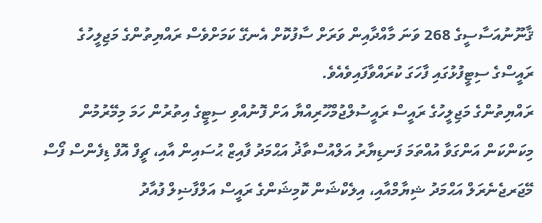ޤާނޫނުއަސާސީގެ 268 ވަނަ މާއްދާއިން ވަރަށް ސާފުކޮށް އެނގޭ ކަމަށްވެސް ރައްޔިތުންގެ މަޖިލީހުގެ ރައީސްގެ ސިޓީފުޅުގައި ފާހަގަ ކުރައްވާފައިވެއެވެ.
ރައްޔިތުންގެ މަޖިލީހުގެ ރައީސް ރައީސުލްޖުމްހޫރިއްޔާ އަށް ފޮނުއްވި ސިޓީގެ އިތުރުން ހަމަ މިމޭރުމުން މިކަންކަން އަންގަވާ އުއްތަމަ ފަނޑިޔާރު އަލްއުސްތާޛު އަޙްމަދު ފާއިޒް ޙުސައިން އާއި، ޗީފް އޮފް ޑިފެންސް ފޯސް މޭޖަރޖެނެރަލް އަޙްމަދު ޝިޔާމްއާއި، އިލެކްޝަން ކޮމިޝަންގެ ރައީސް އަލްފާޟިލް ފުއާދު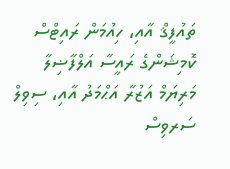ތައުފީޤް އާއި، ހިއުމަން ރައިޓްސް ކޮމިޝަންގެ ރައީސާ އަލްފާޟިލާ މަރިޔަމް އަޒުރާ އަޙްމަދު އާއި، ސިވިލް ސަރވިސް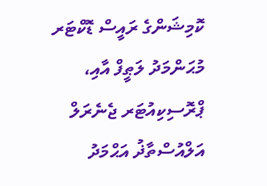ކޮމިޝަންގެ ރައީސް ޑޮކްޓަރ މުޙަންމަދު ލަޠީފް އާއި، ޕްރޮސިކިއުޓަރ ޖެނެރަލް އަލްއުސްތާޛު އަޙްމަދު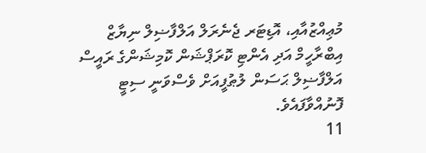މުޢިއްޒުއާއި، އޮޑިޓަރ ޖެނެރަލް އަލްފާޟިލް ނިޔާޒް އިބްރާހީމް އަދި އެންޓި ކޮރަޕްޝަން ކޮމިޝަންގެ ރައީސް އަލްފާޟިލް ޙަސަން ލުޠުފީއަށް ވެސްވަނީ ސިޓީ ފޮނުއްވާފައެވެ.
11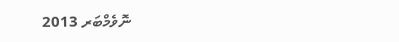ނޮވެމްބަރ 2013